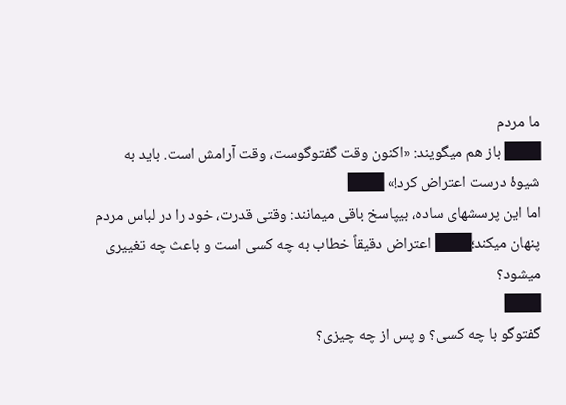ما مردم
███ باز هم میگویند: «اکنون وقت گفتوگوست، وقت آرامش است. باید به شیوهٔ درست اعتراض کرد!» ███
اما این پرسشهای ساده، بیپاسخ باقی میمانند: وقتی قدرت، خود را در لباس مردم پنهان میکند؛███ اعتراض دقیقاً خطاب به چه کسی است و باعث چه تغییری میشود؟
███
گفتوگو با چه کسی؟ و پس از چه چیزی؟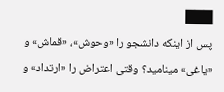███
پس از اینکه دانشجو را «وحوش»، «قماش» و «یاغی» مینامید؟ وقتی اعتراض را «ارتداد» و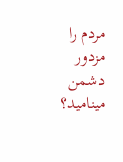مردم را مزدور دشمن مینامید؟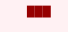███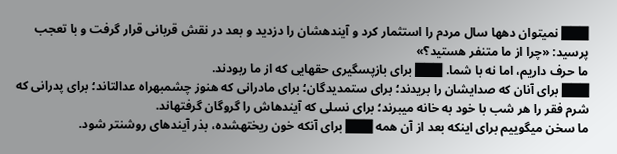███ نمیتوان دهها سال مردم را استثمار کرد و آیندهشان را دزدید و بعد در نقش قربانی قرار گرفت و با تعجب پرسید: «چرا از ما متنفر هستید؟»
ما حرف داریم، اما نه با شما. ███ برای بازپسگیری حقهایی که از ما ربودند.
███ برای آنان که صدایشان را بریدند؛ برای ستمدیدگان؛ برای مادرانی که هنوز چشمبهراه عدالتاند؛ برای پدرانی که شرم فقر را هر شب با خود به خانه میبرند؛ برای نسلی که آیندهاش را گروگان گرفتهاند.
ما سخن میگوییم برای اینکه بعد از آن همه ███ برای آنکه خون ریختهشده، بذر آیندهای روشنتر شود.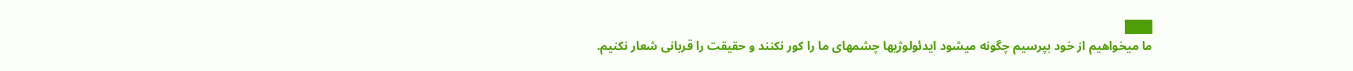███
ما میخواهیم از خود بپرسیم چگونه میشود ایدئولوژیها چشمهای ما را کور نکنند و حقیقت را قربانی شعار نکنیم.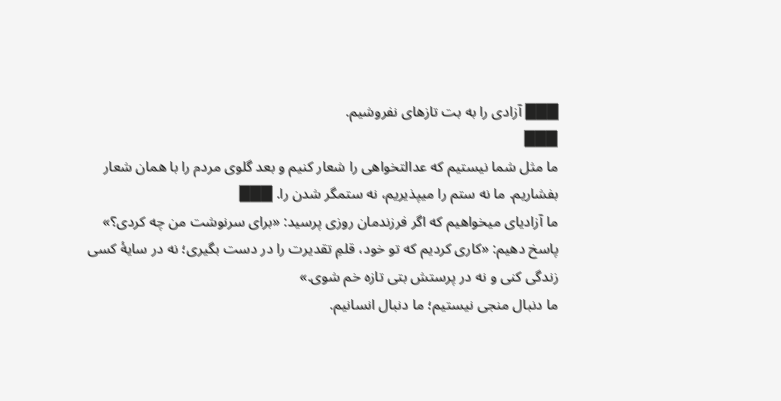███ آزادی را به بت تازهای نفروشیم.
███
ما مثل شما نیستیم که عدالتخواهی را شعار کنیم و بعد گلوی مردم را با همان شعار بفشاریم. ما نه ستم را میپذیریم، نه ستمگر شدن را. ███
ما آزادیای میخواهیم که اگر فرزندمان روزی پرسید: «برای سرنوشت من چه کردی؟»
پاسخ دهیم: «کاری کردیم که تو خود، قلمِ تقدیرت را در دست بگیری؛ نه در سایهٔ کسی زندگی کنی و نه در پرستش بتی تازه خم شوی.»
ما دنبال منجی نیستیم؛ ما دنبال انسانیم.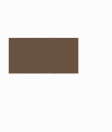███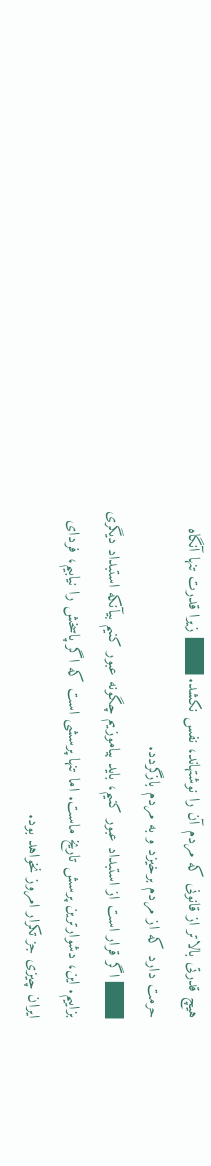هیچ قدرتی بالاتر از قانونی که مردم آن را نوشتهاند، نفس نکشد. ███ زیرا قدرت تنها آنگاه حرمت دارد که از مردم برخیزد و به مردم بازگردد.
███ اگر قرار است از استبداد عبور کنیم، باید بیاموزیم چگونه عبور کنیم بیآنکه استبداد دیگری بزاییم. این، دشوارترین پرسش تاریخ ماست. اما تنها پرسشی است که اگر پاسخش را نیابیم، فردای ایران چیزی جز تکرار امروز نخواهد بود.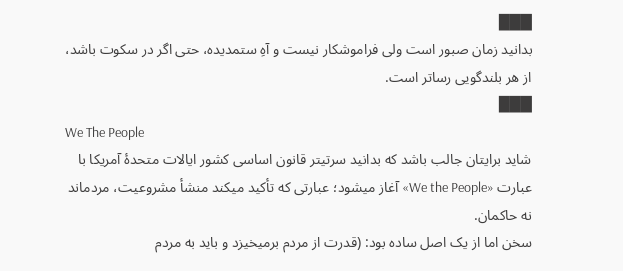███
بدانید زمان صبور است ولی فراموشکار نیست و آهِ ستمدیده، حتی اگر در سکوت باشد، از هر بلندگویی رساتر است.
███
We The People
شاید برایتان جالب باشد که بدانید سرتیتر قانون اساسی کشور ایالات متحدهٔ آمریکا با عبارت «We the People» آغاز میشود؛ عبارتی که تأکید میکند منشأ مشروعیت، مردماند نه حاکمان.
سخن اما از یک اصل ساده بود: (قدرت از مردم برمیخیزد و باید به مردم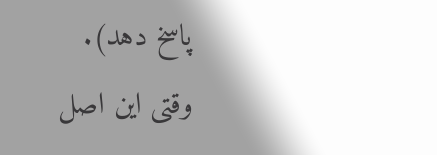پاسخ دهد).
وقتی این اصل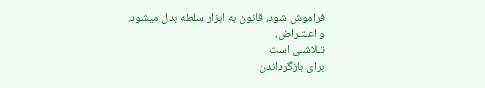فراموش شود، قانون به ابزار سلطه بدل میشود.
و اعـتـراض،
تـلاشـی است
برای بازگرداندن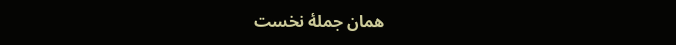همان جملهٔ نخست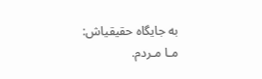به جایگاه حقیقیاش:
مـا مـردم.